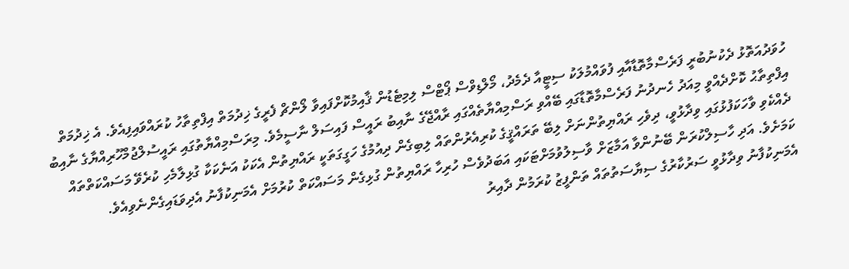ހުވަދުއަތޮޅު ދެކުނުބުރީ ފަރެސްމާތޮޑާއާއި ފުވައްމުލަކު ސިޓީއާ ދެމެދު، މޯލްޑިވްސް ޕޯޓްސް ލިމިޓެޑުން ޤާއިމުކޮށްފައިވާ ލޯންޗް ފެރީގެ ޚިދުމަތް އިފްތިތާހު ކުރައްވައިފިއެވެ. އެ ޚިދުމަތް އިފްތިތާޙު ކޮށްދެއްވީ މިއަދު ހެނދުނު ފަރެސްމާތޮޑާގައި ބޭއްވި ރަސްމިއްޔާތެއްގައި ރާއްޖޭގެ ނާއިބު ރައީސް ފައިސަލް ނާސީމެވެ. މިރަސްމިއްޔާތުގައި ރައީސުލްޖުމްހޫރިއްޔާގެ ނާއިބު ދެއްކެވި ވާހަކަފުޅުގައި ވިދާޅުވީ، ދިވެހި ރައްޔިތުންނަށް ލިބޭ ތަރައްޤީގެ ކުރިއެރުންތައް ލިބިގެން ދިއުމުގެ ހަގީގަތަކީ ރައްޔިތުން އެކަކު އަނެކަކާ ގުޅިލާމެހި ކުރެވޭ މަސައްކަތްތައް ކަމަށެވެ. އަދި ހާސިލްކުރަން ބޭނުންވާ އަމާޒަށް ވާސިލުވުމަށްޓަކައި އަބަދުވެސް ހުރިހާ ރައްޔިތުން ގުޅިގެން މަސައްކަތް ކުރުމަށް އެމަނިކުފާނު އެދިވަޑައިގެންނެވިއެވެ.
އެމަނިކުފާނު ވިދާޅުވީ ސަރުކާރުގެ ސިޔާސަތުތައް ތަންފީޒު ކުރަމުން ދާއިރު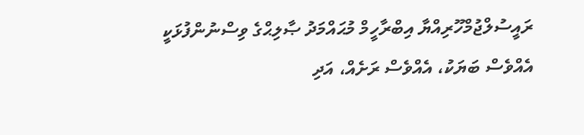ރައީސުލްޖުމްހޫރިއްޔާ އިބްރާހީމް މުޙައްމަދު ޞާލިޙްގެ ވިސްނުންފުޅަކީ އެއްވެސް ބަޔަކު، އެއްވެސް ރަށެއް، އަދި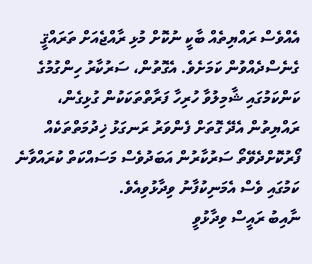އެއްވެސް ރައްޔިތެއް ބާކީ ނުކޮށް މުޅި ރާއްޖެއަށް ތަރައްޤީ ގެނެސްދެއްވުން ކަމަށެވެ. އެގޮތުން، ސަރުކާރު ހިންގުމުގެ ކަންކަމުގައި ޝާމިލުވާ ހުރިހާ ފަރާތްތަކަކުން ގުޅިގެން، ރައްޔިތުން އެދޭ ގޮތަށް ފެންވަރު ރަނގަޅު ޚިދުމަތްތަކެއް ފޯރުކޮށްދެވޭތޯ ސަރުކާރުން އަބަދުވެސް މަސައްކަތް ކުރައްވާނެ ކަމުގައި ވެސް އެމަނިކުފާނު ވިދާޅުވިއެވެ.
ނާއިބު ރައީސް ވިދާޅުވީ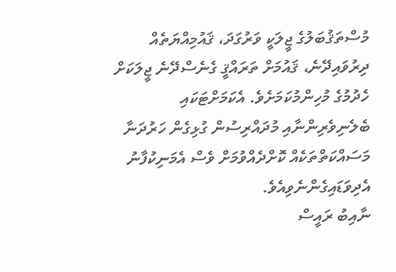މުސްތަޤުބަލުގެ ޖީލަކީ ވަރުގަދަ، ޤައުމިއްޔަތެއް ދިރުވައިދޭނެ، ޤައުމަށް ތަރައްޤީ ގެނެސްދޭނެ ޖީލަކަށް ހެދުމުގެ މުހިންމުކަމަށެވެ. އެކަމަށްޓަކައި ބެލެނިވެރިންނާއި މުދައްރިސުން ގުޅިގެން ހަރުދަނާ މަސައްކަތްތަކެއް ކޮށްދެއްވުމަށް ވެސް އެމަނިކުފާނު އެދިވަޑައިގެންނެވިއެވެ.
ނާއިބު ރައީސް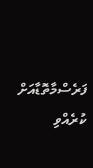ފަރެސްމާތޮޑާއަށް ކުރެއްވި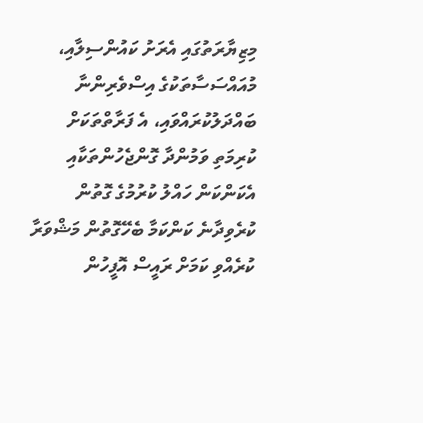މިޒިޔާރަތުގައި އެރަށު ކައުންސިލާއި، މުއައްސަސާތަކުގެ އިސްވެރިންނާ ބައްދަލުކުރައްވައި، އެ ފަރާތްތަކަށް ކުރިމަތި ވަމުންދާ ގޮންޖެހުންތަކާއި އެކަންކަން ހައްލު ކުރުމުގެ ގޮތުން ކުރެވިދާނެ ކަންކަމާ ބެހޭގޮތުން މަޝްވަރާ ކުރެއްވި ކަމަށް ރައީސް އޮފީހުން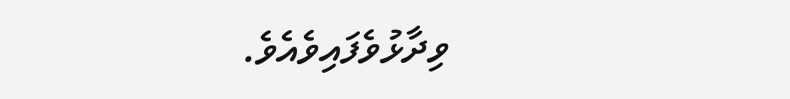ވިދާޅުވެފައިވެއެވެ.